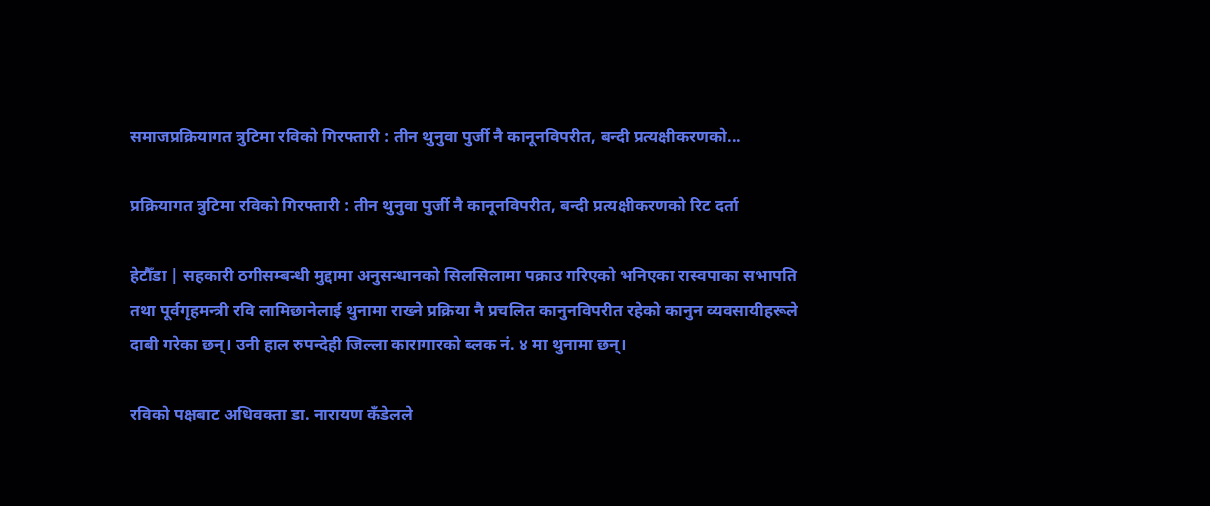समाजप्रक्रियागत त्रुटिमा रविको गिरफ्तारी : तीन थुनुवा पुर्जी नै कानूनविपरीत, बन्दी प्रत्यक्षीकरणको...

प्रक्रियागत त्रुटिमा रविको गिरफ्तारी : तीन थुनुवा पुर्जी नै कानूनविपरीत, बन्दी प्रत्यक्षीकरणको रिट दर्ता

हेटौँडा | सहकारी ठगीसम्बन्धी मुद्दामा अनुसन्धानको सिलसिलामा पक्राउ गरिएको भनिएका रास्वपाका सभापति तथा पूर्वगृहमन्त्री रवि लामिछानेलाई थुनामा राख्ने प्रक्रिया नै प्रचलित कानुनविपरीत रहेको कानुन व्यवसायीहरूले दाबी गरेका छन्। उनी हाल रुपन्देही जिल्ला कारागारको ब्लक नं. ४ मा थुनामा छन्।

रविको पक्षबाट अधिवक्ता डा. नारायण कँडेलले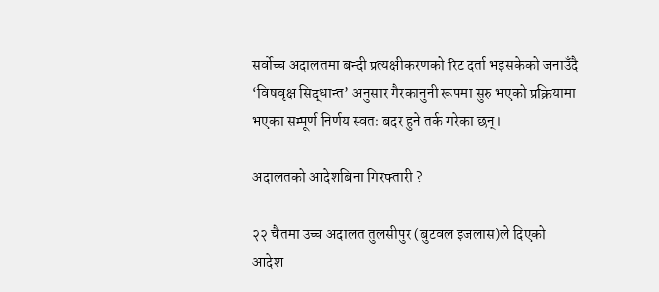सर्वोच्च अदालतमा बन्दी प्रत्यक्षीकरणको रिट दर्ता भइसकेको जनाउँदै ‘विषवृक्ष सिद्धान्त’ अनुसार गैरकानुनी रूपमा सुरु भएको प्रक्रियामा भएका सम्पूर्ण निर्णय स्वतः बदर हुने तर्क गरेका छन्।

अदालतको आदेशबिना गिरफ्तारी ?

२२ चैतमा उच्च अदालत तुलसीपुर (बुटवल इजलास)ले दिएको आदेश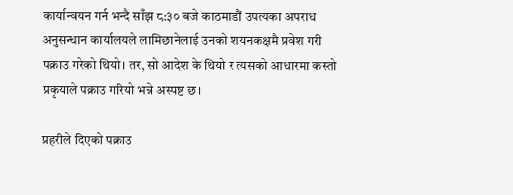कार्यान्वयन गर्न भन्दै साँझ ८:३० बजे काठमाडौं उपत्यका अपराध अनुसन्धान कार्यालयले लामिछानेलाई उनको शयनकक्षमै प्रवेश गरी पक्राउ गरेको थियो। तर, सो आदेश के थियो र त्यसको आधारमा कस्तो प्रकृयाले पक्राउ गरियो भन्ने अस्पष्ट छ।

प्रहरीले दिएको पक्राउ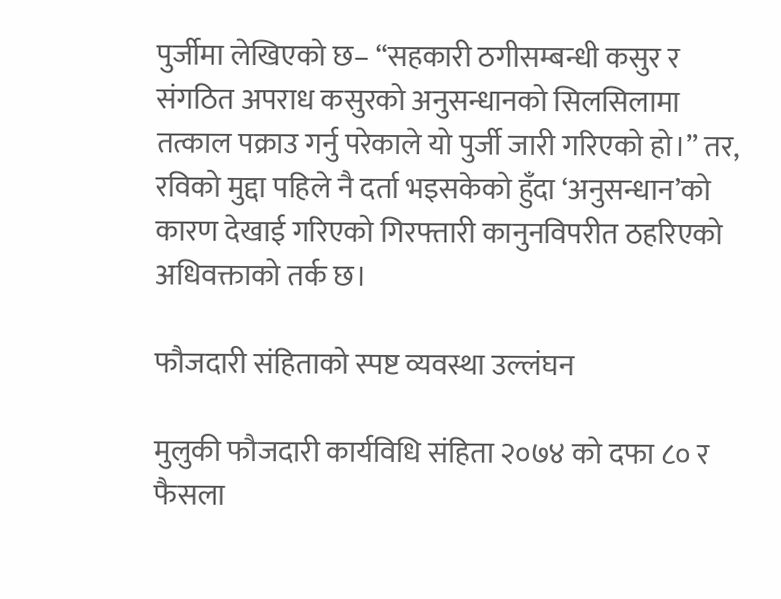पुर्जीमा लेखिएको छ– “सहकारी ठगीसम्बन्धी कसुर र संगठित अपराध कसुरको अनुसन्धानको सिलसिलामा तत्काल पक्राउ गर्नु परेकाले यो पुर्जी जारी गरिएको हो।” तर, रविको मुद्दा पहिले नै दर्ता भइसकेको हुँदा ‘अनुसन्धान’को कारण देखाई गरिएको गिरफ्तारी कानुनविपरीत ठहरिएको अधिवक्ताको तर्क छ।

फौजदारी संहिताको स्पष्ट व्यवस्था उल्लंघन

मुलुकी फौजदारी कार्यविधि संहिता २०७४ को दफा ८० र फैसला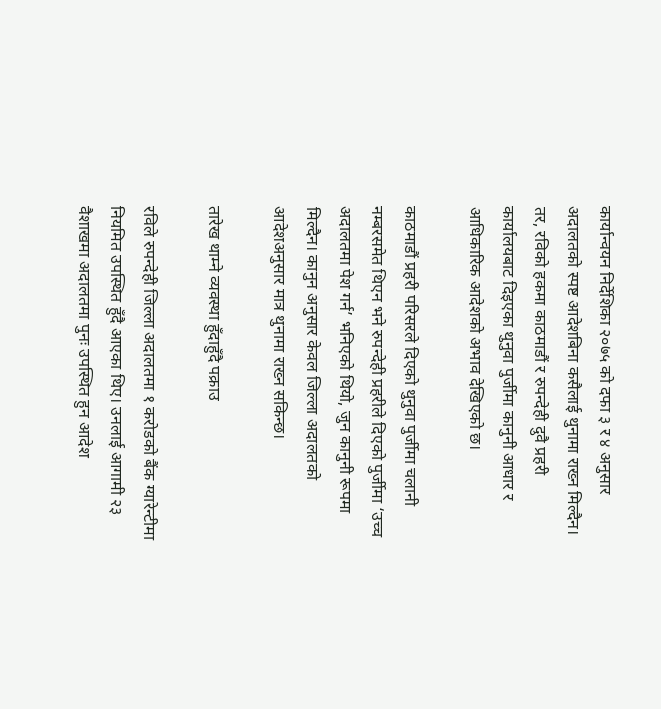कार्यान्वयन निर्देशिका २०७५ को दफा ३ र ४ अनुसार अदालतको स्पष्ट आदेशबिना कसैलाई थुनामा राख्न मिल्दैन। तर, रविको हकमा काठमाडौं र रुपन्देही दुवै प्रहरी कार्यालयबाट दिइएका थुनुवा पुर्जीमा कानुनी आधार र आधिकारिक आदेशको अभाव देखिएको छ।

काठमाडौं प्रहरी परिसरले दिएको थुनुवा पुर्जीमा चलानी नम्बरसमेत थिएन भने रुपन्देही प्रहरीले दिएको पुर्जीमा ‘उच्च अदालतमा पेश गर्न’ भनिएको थियो, जुन कानुनी रूपमा मिल्दैन। कानुन अनुसार केवल जिल्ला अदालतको आदेशअनुसार मात्र थुनामा राख्न सकिन्छ।

तारेख थाम्ने व्यवस्था हुँदाहुँदै पक्राउ

रविले रुपन्देही जिल्ला अदालतमा १ करोडको बैंक ग्यारेन्टीमा नियमित उपस्थित हुँदै आएका थिए। उनलाई आगामी २३ वैशाखमा अदालतमा पुनः उपस्थित हुन आदेश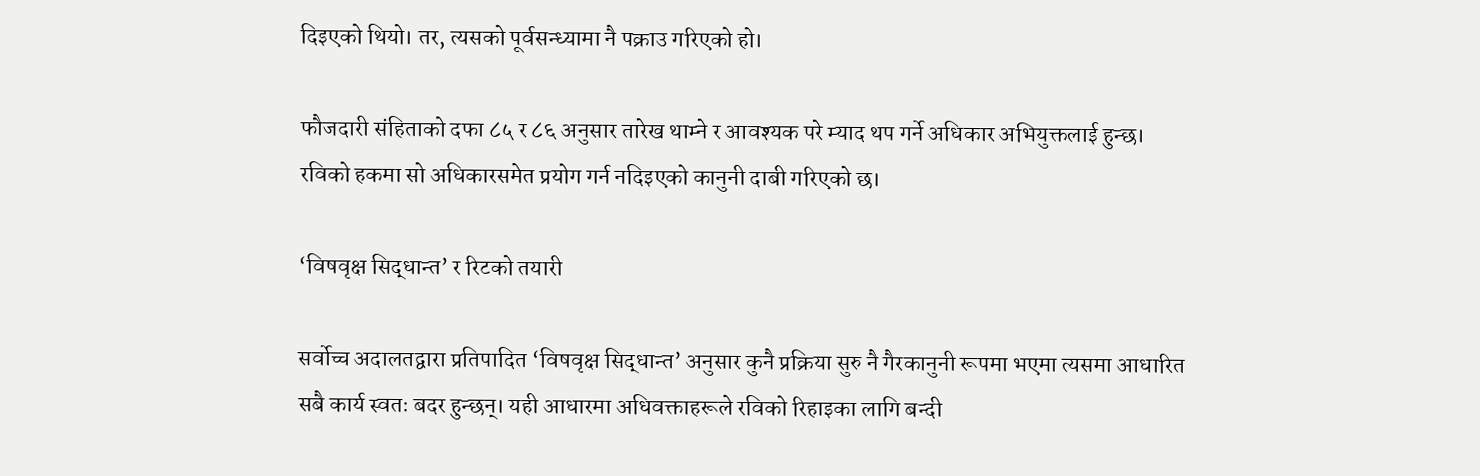दिइएको थियो। तर, त्यसको पूर्वसन्ध्यामा नै पक्राउ गरिएको हो।

फौजदारी संहिताको दफा ८५ र ८६ अनुसार तारेख थाम्ने र आवश्यक परे म्याद थप गर्ने अधिकार अभियुक्तलाई हुन्छ। रविको हकमा सो अधिकारसमेत प्रयोग गर्न नदिइएको कानुनी दाबी गरिएको छ।

‘विषवृक्ष सिद्धान्त’ र रिटको तयारी

सर्वोच्च अदालतद्वारा प्रतिपादित ‘विषवृक्ष सिद्धान्त’ अनुसार कुनै प्रक्रिया सुरु नै गैरकानुनी रूपमा भएमा त्यसमा आधारित सबै कार्य स्वतः बदर हुन्छन्। यही आधारमा अधिवक्ताहरूले रविको रिहाइका लागि बन्दी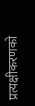प्रत्यक्षीकरणको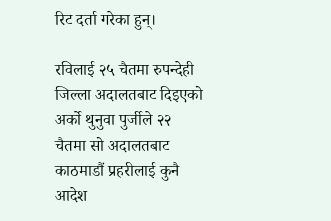रिट दर्ता गरेका हुन्।

रविलाई २५ चैतमा रुपन्देही जिल्ला अदालतबाट दिइएको अर्को थुनुवा पुर्जीले २२ चैतमा सो अदालतबाट काठमाडौं प्रहरीलाई कुनै आदेश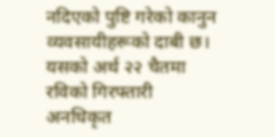नदिएको पुष्टि गरेको कानुन व्यवसायीहरूको दाबी छ। यसको अर्थ २२ चैतमा रविको गिरफ्तारी अनधिकृत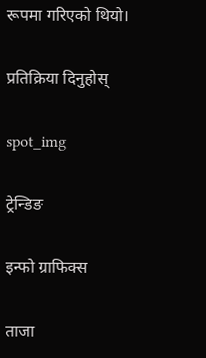रूपमा गरिएको थियो।

प्रतिक्रिया दिनुहोस्

spot_img

ट्रेन्डिङ

इन्फो ग्राफिक्स

ताजा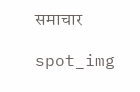समाचार

spot_img